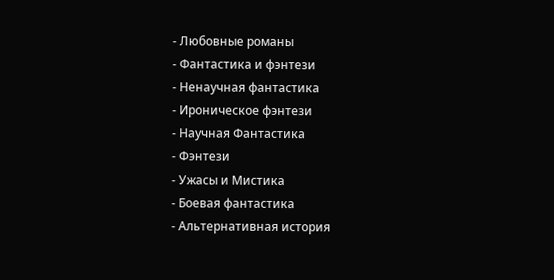- Любовные романы
- Фантастика и фэнтези
- Ненаучная фантастика
- Ироническое фэнтези
- Научная Фантастика
- Фэнтези
- Ужасы и Мистика
- Боевая фантастика
- Альтернативная история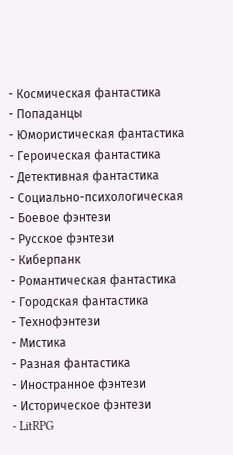- Космическая фантастика
- Попаданцы
- Юмористическая фантастика
- Героическая фантастика
- Детективная фантастика
- Социально-психологическая
- Боевое фэнтези
- Русское фэнтези
- Киберпанк
- Романтическая фантастика
- Городская фантастика
- Технофэнтези
- Мистика
- Разная фантастика
- Иностранное фэнтези
- Историческое фэнтези
- LitRPG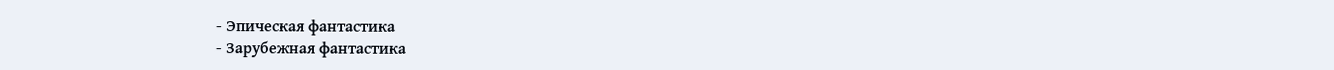- Эпическая фантастика
- Зарубежная фантастика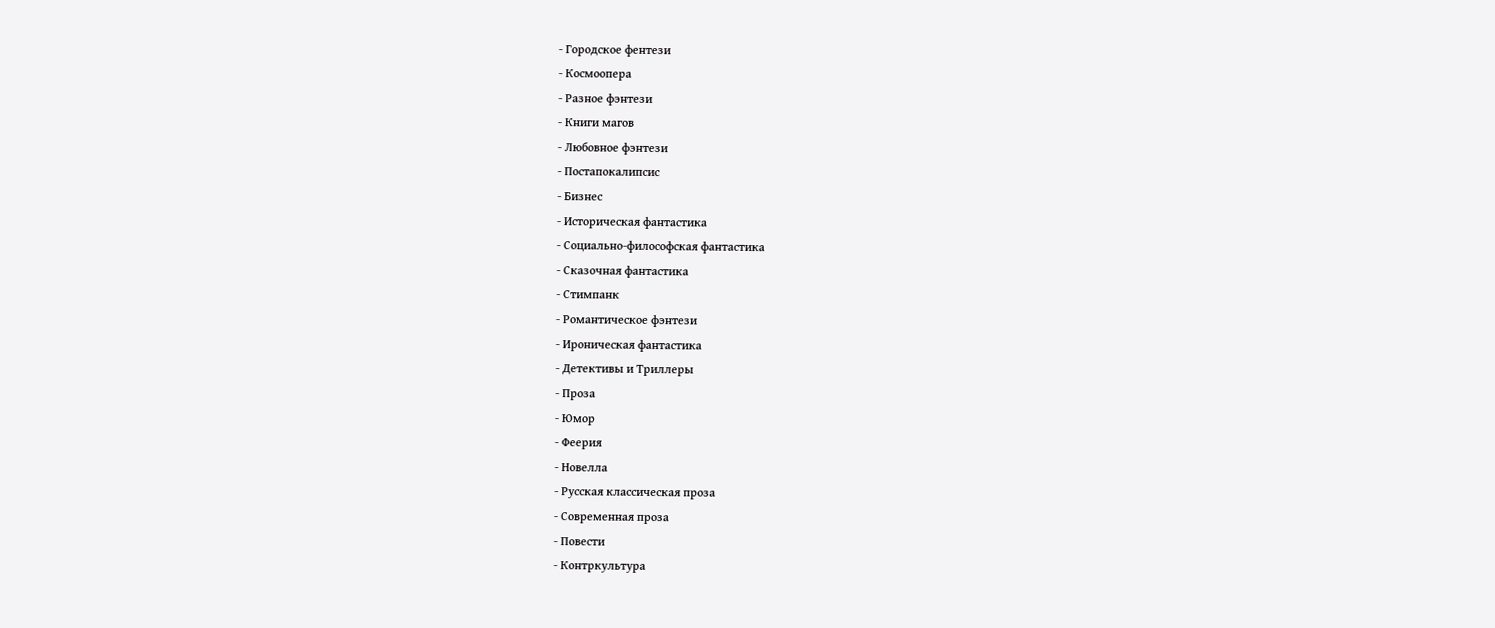- Городское фентези
- Космоопера
- Разное фэнтези
- Книги магов
- Любовное фэнтези
- Постапокалипсис
- Бизнес
- Историческая фантастика
- Социально-философская фантастика
- Сказочная фантастика
- Стимпанк
- Романтическое фэнтези
- Ироническая фантастика
- Детективы и Триллеры
- Проза
- Юмор
- Феерия
- Новелла
- Русская классическая проза
- Современная проза
- Повести
- Контркультура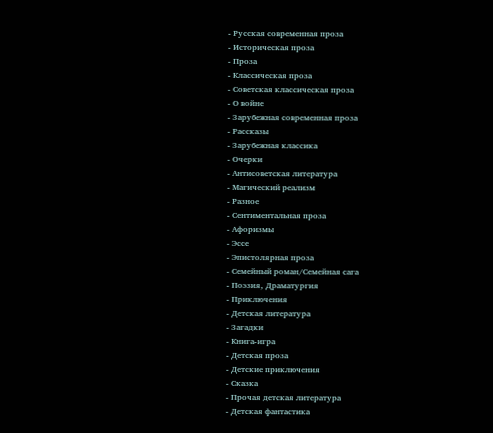- Русская современная проза
- Историческая проза
- Проза
- Классическая проза
- Советская классическая проза
- О войне
- Зарубежная современная проза
- Рассказы
- Зарубежная классика
- Очерки
- Антисоветская литература
- Магический реализм
- Разное
- Сентиментальная проза
- Афоризмы
- Эссе
- Эпистолярная проза
- Семейный роман/Семейная сага
- Поэзия, Драматургия
- Приключения
- Детская литература
- Загадки
- Книга-игра
- Детская проза
- Детские приключения
- Сказка
- Прочая детская литература
- Детская фантастика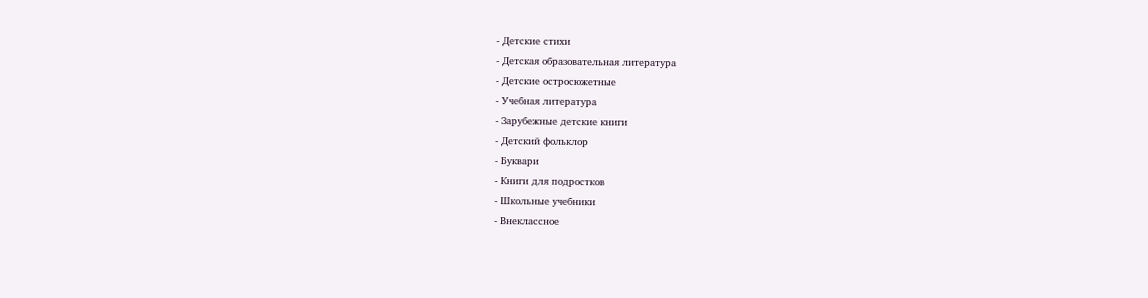- Детские стихи
- Детская образовательная литература
- Детские остросюжетные
- Учебная литература
- Зарубежные детские книги
- Детский фольклор
- Буквари
- Книги для подростков
- Школьные учебники
- Внеклассное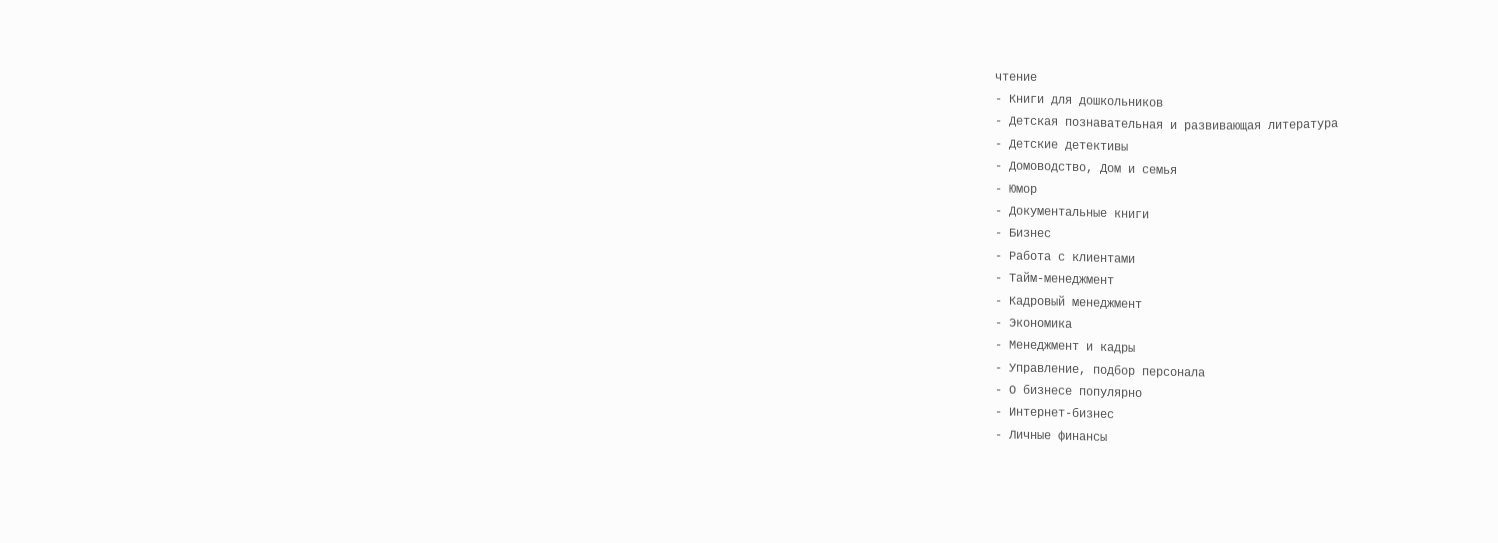чтение
- Книги для дошкольников
- Детская познавательная и развивающая литература
- Детские детективы
- Домоводство, Дом и семья
- Юмор
- Документальные книги
- Бизнес
- Работа с клиентами
- Тайм-менеджмент
- Кадровый менеджмент
- Экономика
- Менеджмент и кадры
- Управление, подбор персонала
- О бизнесе популярно
- Интернет-бизнес
- Личные финансы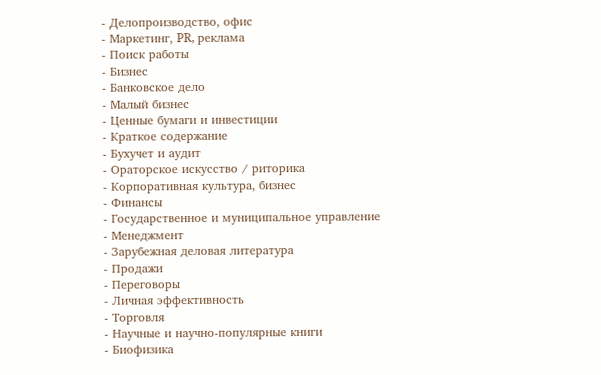- Делопроизводство, офис
- Маркетинг, PR, реклама
- Поиск работы
- Бизнес
- Банковское дело
- Малый бизнес
- Ценные бумаги и инвестиции
- Краткое содержание
- Бухучет и аудит
- Ораторское искусство / риторика
- Корпоративная культура, бизнес
- Финансы
- Государственное и муниципальное управление
- Менеджмент
- Зарубежная деловая литература
- Продажи
- Переговоры
- Личная эффективность
- Торговля
- Научные и научно-популярные книги
- Биофизика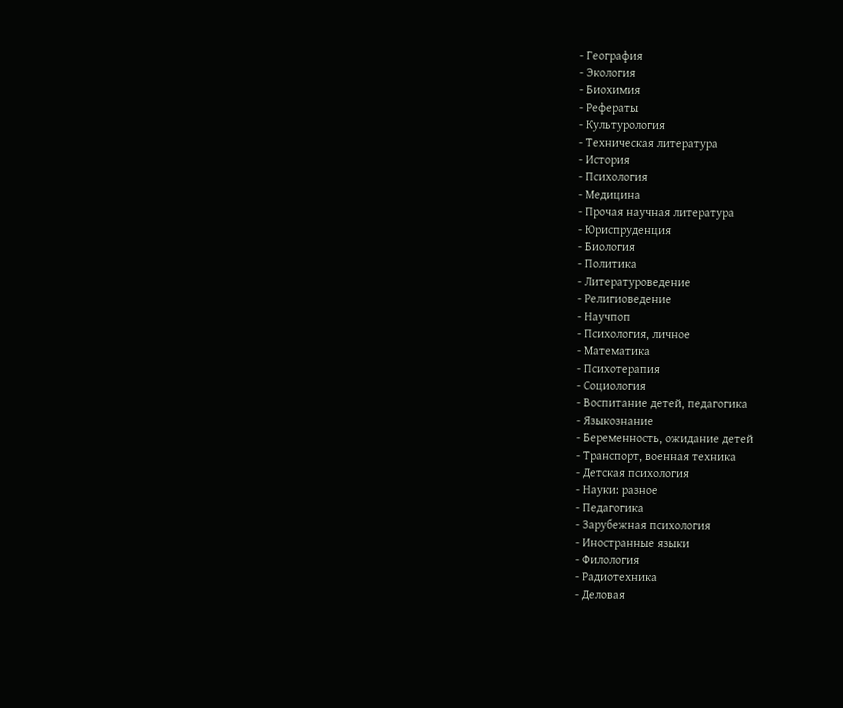- География
- Экология
- Биохимия
- Рефераты
- Культурология
- Техническая литература
- История
- Психология
- Медицина
- Прочая научная литература
- Юриспруденция
- Биология
- Политика
- Литературоведение
- Религиоведение
- Научпоп
- Психология, личное
- Математика
- Психотерапия
- Социология
- Воспитание детей, педагогика
- Языкознание
- Беременность, ожидание детей
- Транспорт, военная техника
- Детская психология
- Науки: разное
- Педагогика
- Зарубежная психология
- Иностранные языки
- Филология
- Радиотехника
- Деловая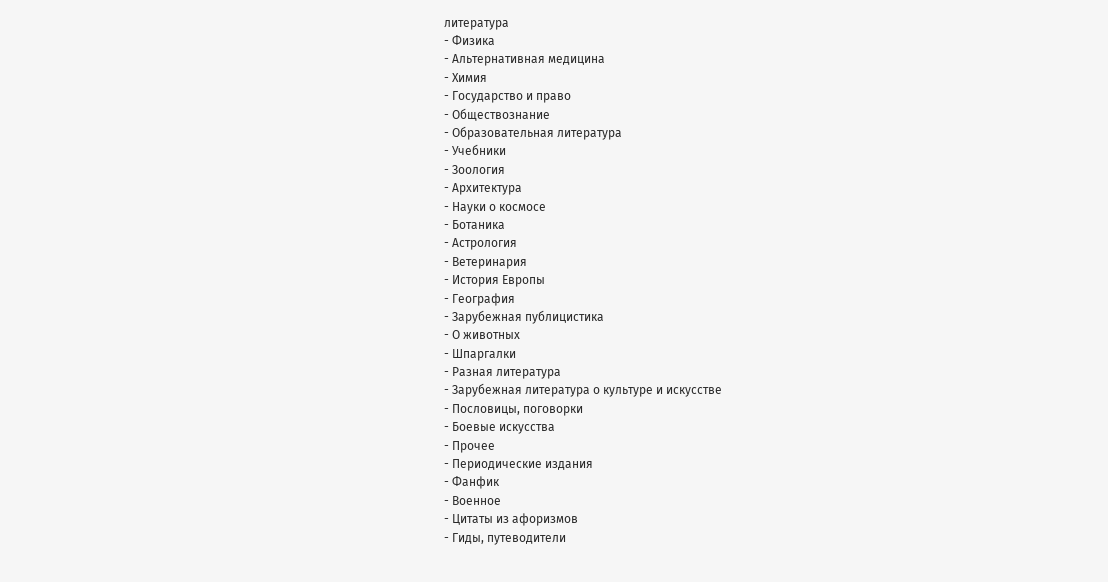литература
- Физика
- Альтернативная медицина
- Химия
- Государство и право
- Обществознание
- Образовательная литература
- Учебники
- Зоология
- Архитектура
- Науки о космосе
- Ботаника
- Астрология
- Ветеринария
- История Европы
- География
- Зарубежная публицистика
- О животных
- Шпаргалки
- Разная литература
- Зарубежная литература о культуре и искусстве
- Пословицы, поговорки
- Боевые искусства
- Прочее
- Периодические издания
- Фанфик
- Военное
- Цитаты из афоризмов
- Гиды, путеводители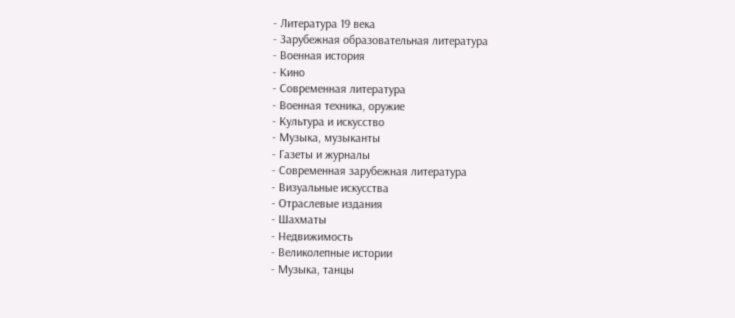- Литература 19 века
- Зарубежная образовательная литература
- Военная история
- Кино
- Современная литература
- Военная техника, оружие
- Культура и искусство
- Музыка, музыканты
- Газеты и журналы
- Современная зарубежная литература
- Визуальные искусства
- Отраслевые издания
- Шахматы
- Недвижимость
- Великолепные истории
- Музыка, танцы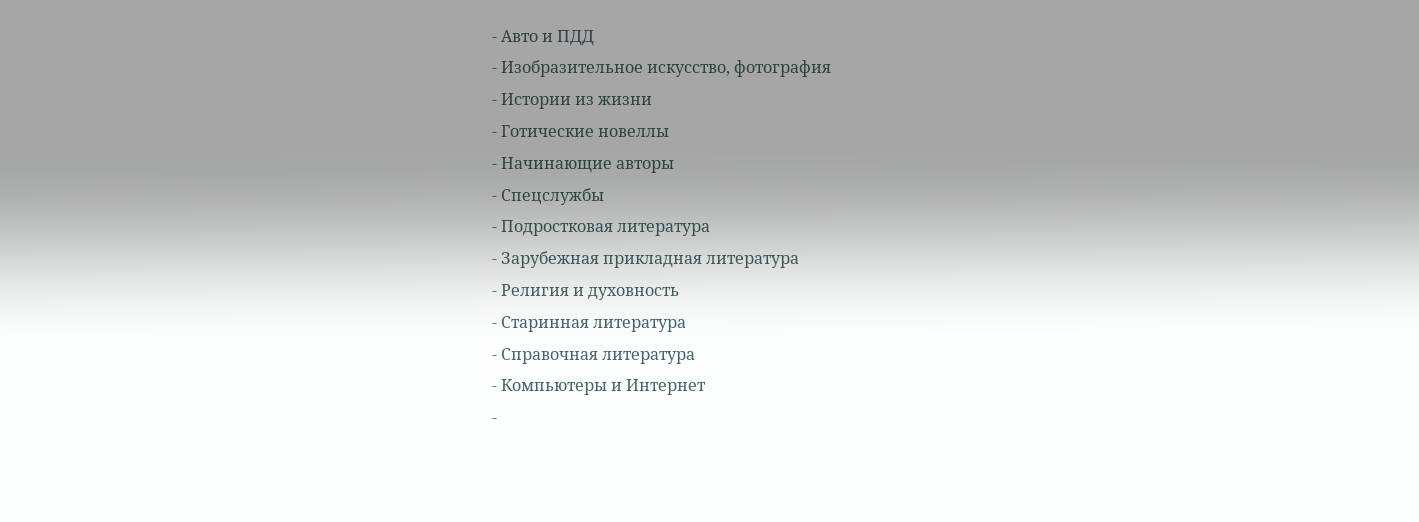- Авто и ПДД
- Изобразительное искусство, фотография
- Истории из жизни
- Готические новеллы
- Начинающие авторы
- Спецслужбы
- Подростковая литература
- Зарубежная прикладная литература
- Религия и духовность
- Старинная литература
- Справочная литература
- Компьютеры и Интернет
-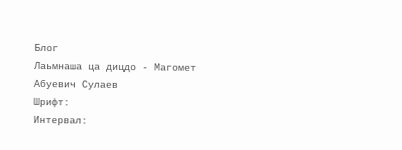Блог
Лаьмнаша ца дицдо - Магомет Абуевич Сулаев
Шрифт:
Интервал: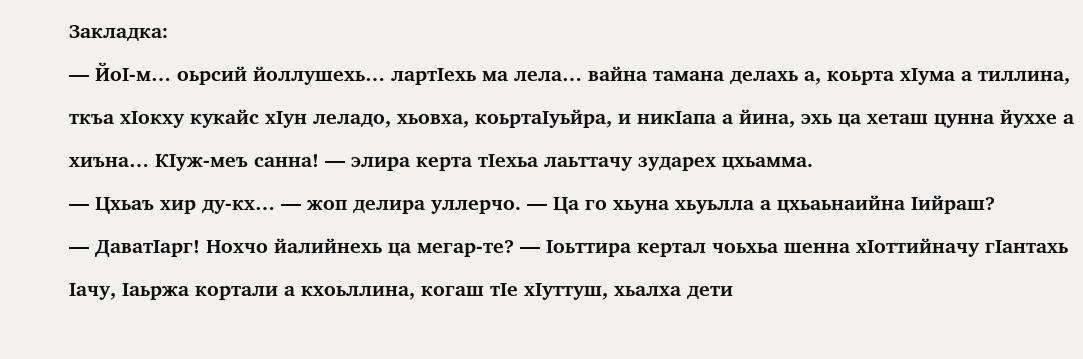Закладка:
— ЙоI-м… оьрсий йоллушехь… лартIехь ма лела… вайна тамана делахь а, коьрта хIума а тиллина, ткъа хIокху кукайс хIун леладо, хьовха, коьртаIуьйра, и никIапа а йина, эхь ца хеташ цунна йуххе а хиъна… КIуж-меъ санна! — элира керта тIехьа лаьттачу зударех цхьамма.
— Цхьаъ хир ду-кх… — жоп делира уллерчо. — Ца го хьуна хьуьлла а цхьаьнаийна Iийраш?
— ДаватIарг! Нохчо йалийнехь ца мегар-те? — Iоьттира кертал чоьхьа шенна хIоттийначу гIантахь Iачу, Iаьржа кортали а кхоьллина, когаш тIе хIуттуш, хьалха дети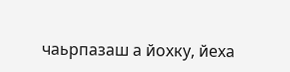чаьрпазаш а йохку, йеха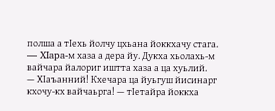полша а тIехь йолчу цхьана йоккхачу стага.
— XIapa-м хаза а дера йу. Дукха хьолахь-м вайчара йалориг иштта хаза а ца хуьлий.
— ХIаъанний! Кхечара ца йуьгуш йисинарг кхочу-кх вайчаьрга! — тIетайра йоккха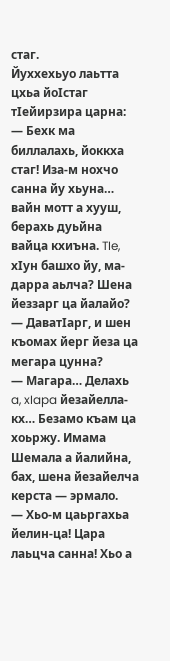стаг.
Йуххехьуо лаьтта цхьа йоIстаг тIейирзира царна:
— Бехк ма биллалахь, йоккха стаг! Иза-м нохчо санна йу хьуна… вайн мотт а хууш, берахь дуьйна вайца кхиъна. TIe, хIун башхо йу, ма-дарра аьлча? Шена йеззарг ца йалайо?
— ДаватIарг, и шен къомах йерг йеза ца мегара цунна?
— Магара… Делахь a, xIapa йезайелла-кх… Безамо къам ца хоьржу. Имама Шемала а йалийна, бах, шена йезайелча керста — эрмало.
— Хьо-м цаьргахьа йелин-ца! Цара лаьцча санна! Хьо а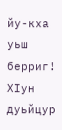йу-кха уьш берриг! ХIун дуьйцур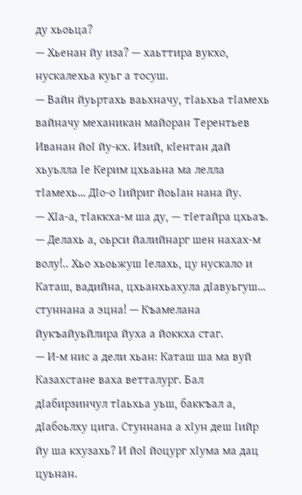ду хьоьца?
— Хьенан йу иза? — хаьттира вукхо, нускалехьа куьг а тосуш.
— Вайн йуьртахь ваьхначу, тIаьхьа тIамехь вайначу механикан майоран Терентьев Иванан йоI йу-кх. Изий, кIентан дай хьуьлла Iе Керим цхьаьна ма лелла тIамехь… ДIо-о Iийриг йоьIан нана йу.
— ХIа-а, тIаккха-м ша ду, — тIетайра цхьаъ.
— Делахь а, оьрси йалийнарг шен нахах-м волу!.. Хьо хьоьжуш Iелахь, цу нускало и Каташ, вадийна, цхьанхьахула дIавуьгуш… стуннана а эцна! — Къамелана йукъайуьйлира йуха а йоккха стаг.
— И-м нис а дели хьан: Каташ ша ма вуй Казахстане ваха ветталург. Бал дIабирзинчул тIаьхьа уьш, баккъал а, дIабоьлху цига. Стуннана а хIун деш Iийр йу ша кхузахь? И йоI йоцург хIума ма дац цуьнан.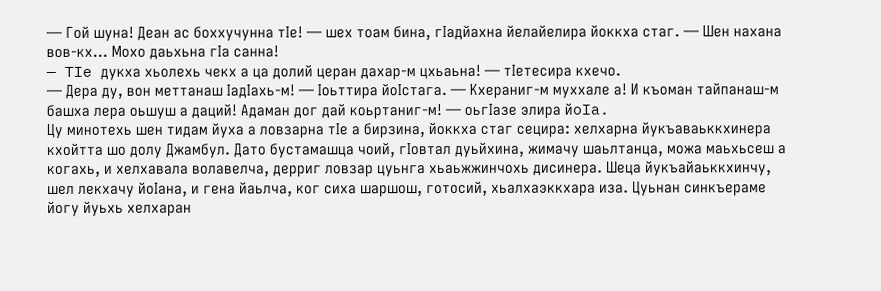— Гой шуна! Деан ас боххучунна тIе! — шех тоам бина, гIадйахна йелайелира йоккха стаг. — Шен нахана вов-кх… Мохо даьхьна гIa санна!
— TIe дукха хьолехь чекх а ца долий церан дахар-м цхьаьна! — тIетесира кхечо.
— Дера ду, вон меттанаш IадIахь-м! — Iоьттира йоIстага. — Кхераниг-м муххале а! И къоман тайпанаш-м башха лера оьшуш а даций! Адаман дог дай коьртаниг-м! — оьгIазе элира йoIa.
Цу минотехь шен тидам йуха а ловзарна тIе а бирзина, йоккха стаг сецира: хелхарна йукъаваьккхинера кхойтта шо долу Джамбул. Дато бустамашца чоий, гIовтал дуьйхина, жимачу шаьлтанца, можа маьхьсеш а когахь, и хелхавала волавелча, дерриг ловзар цуьнга хьаьжжинчохь дисинера. Шеца йукъайаьккхинчу, шел лекхачу йоIана, и гена йаьлча, ког сиха шаршош, готосий, хьалхаэккхара иза. Цуьнан синкъераме йогу йуьхь хелхаран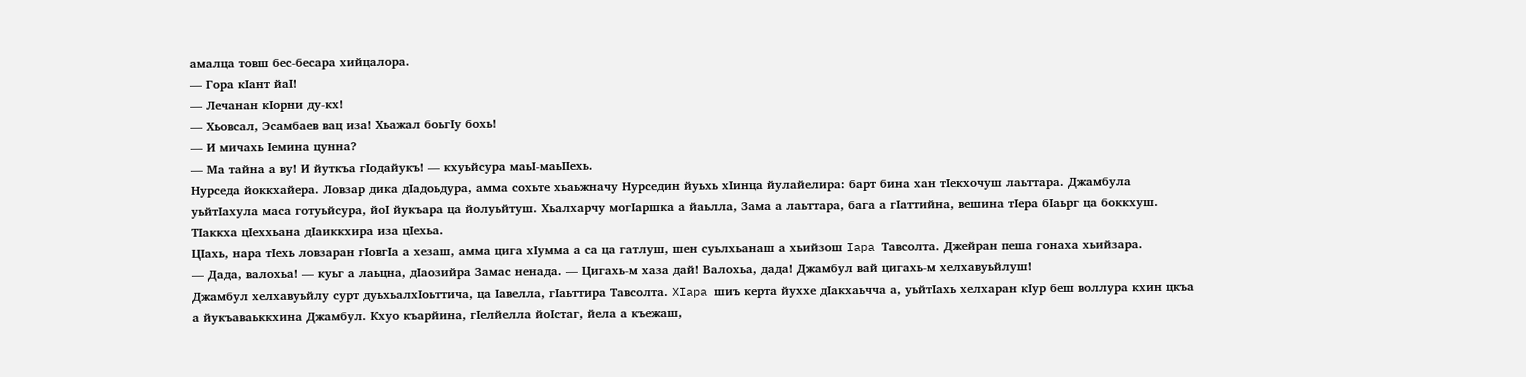амалца товш бес-бесара хийцалора.
— Гора кIант йаI!
— Лечанан кIорни ду-кх!
— Хьовсал, Эсамбаев вац иза! Хьажал боьгIу бохь!
— И мичахь Iемина цунна?
— Ма тайна а ву! И йуткъа гIодайукъ! — кхуьйсура маьI-маьIIехь.
Нурседа йоккхайера. Ловзар дика дIадоьдура, амма сохьте хьаьжначу Нурседин йуьхь хIинца йулайелира: барт бина хан тIекхочуш лаьттара. Джамбула уьйтIахула маса готуьйсура, йоI йукъара ца йолуьйтуш. Хьалхарчу могIаршка а йаьлла, Зама а лаьттара, бага а гIаттийна, вешина тIера бIаьрг ца боккхуш. ТIаккха цIеххьана дIаиккхира иза цIехьа.
ЦIахь, нара тIехь ловзаран гIовгIа а хезаш, амма цига хIумма а са ца гатлуш, шен суьлхьанаш а хьийзош Iapa Тавсолта. Джейран пеша гонаха хьийзара.
— Дада, валохьа! — куьг а лаьцна, дIаозийра Замас ненада. — Цигахь-м хаза дай! Валохьа, дада! Джамбул вай цигахь-м хелхавуьйлуш!
Джамбул хелхавуьйлу сурт дуьхьалхIоьттича, ца Iавелла, гIаьттира Тавсолта. XIapa шиъ керта йуххе дIакхаьчча а, уьйтIахь хелхаран кIур беш воллура кхин цкъа а йукъаваьккхина Джамбул. Кхуо къарйина, гIелйелла йоIстаг, йела а къежаш,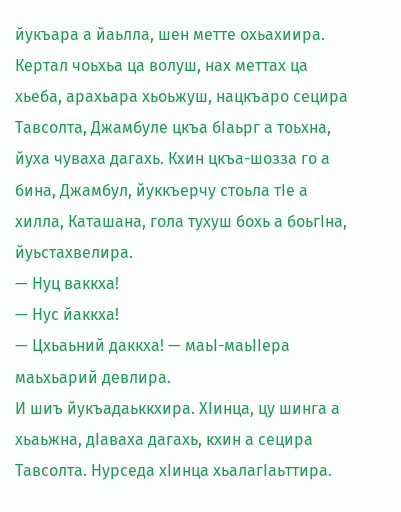йукъара а йаьлла, шен метте охьахиира. Кертал чоьхьа ца волуш, нах меттах ца хьеба, арахьара хьоьжуш, нацкъаро сецира Тавсолта, Джамбуле цкъа бIаьрг а тоьхна, йуха чуваха дагахь. Кхин цкъа-шозза го а бина, Джамбул, йуккъерчу стоьла тIе а хилла, Каташана, гола тухуш бохь а боьгIна, йуьстахвелира.
— Нуц ваккха!
— Нус йаккха!
— Цхьаьний даккха! — маьI-маьIIера маьхьарий девлира.
И шиъ йукъадаьккхира. ХIинца, цу шинга а хьаьжна, дIаваха дагахь, кхин а сецира Тавсолта. Нурседа хIинца хьалагIаьттира.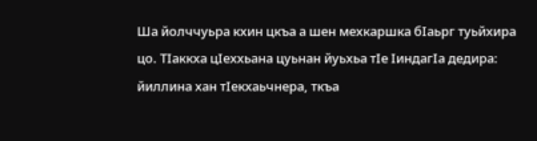Ша йолччуьра кхин цкъа а шен мехкаршка бIаьрг туьйхира цо. ТIаккха цIеххьана цуьнан йуьхьа тIе IиндагIа дедира: йиллина хан тIекхаьчнера, ткъа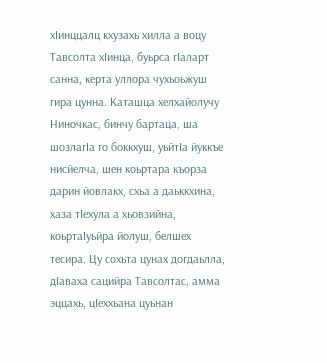хIинццалц кхузахь хилла а воцу Тавсолта хIинца, буьрса гIаларт санна, керта уллора чухьоьжуш гира цунна. Каташца хелхайолучу Ниночкас, бинчу бартаца, ша шозлагIа го боккхуш, уьйтIа йуккъе нисйелча, шен коьртара къорза дарин йовлакх, схьа а даьккхина, хаза тIехула а хьовзийна, коьртаIуьйра йолуш, белшех тесира. Цу сохьта цунах догдаьлла, дIаваха сацийра Тавсолтас, амма эццахь, цIеххьана цуьнан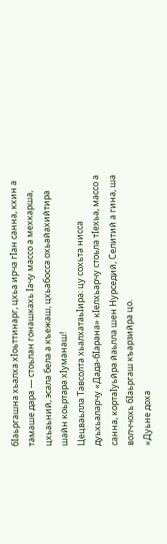бIаьргашна хьалха хIоьттинарг, цхьа ирча гIан санна, кхин а тамаше дара — стоьлан гонашкахь Iачу массо а мехкарша, цхьаьний, эсала бела а къежаш, цхьабосса охьайахийтира шайн коьртара хIуманаш!
Цецваьлла Тавсолта хьалхатаьIира: цу сохьта нисса дуьхьаларчу «Дада-бIарана» кIелхьарчу стоьла тIехьа, массо а санна, кортаIуьйра йаьлла шен Нурседий, Селитий а гина, ша волччохь бIаьргаш къарзийра цо.
«Дуьне доха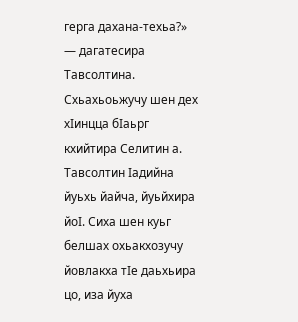герга дахана-техьа?» — дагатесира Тавсолтина. Схьахьоьжучу шен дех хIинцца бIаьрг кхийтира Селитин а. Тавсолтин Iадийна йуьхь йайча, йуьйхира йоI. Сиха шен куьг белшах охьакхозучу йовлакха тIе даьхьира цо, иза йуха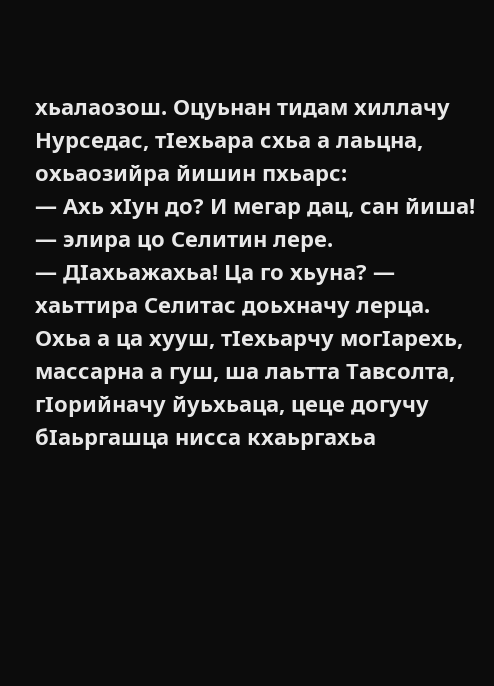хьалаозош. Оцуьнан тидам хиллачу Нурседас, тIехьара схьа а лаьцна, охьаозийра йишин пхьарс:
— Ахь хIун до? И мегар дац, сан йиша! — элира цо Селитин лере.
— ДIахьажахьа! Ца го хьуна? — хаьттира Селитас доьхначу лерца.
Охьа а ца хууш, тIехьарчу могIарехь, массарна а гуш, ша лаьтта Тавсолта, гIорийначу йуьхьаца, цеце догучу бIаьргашца нисса кхаьргахьа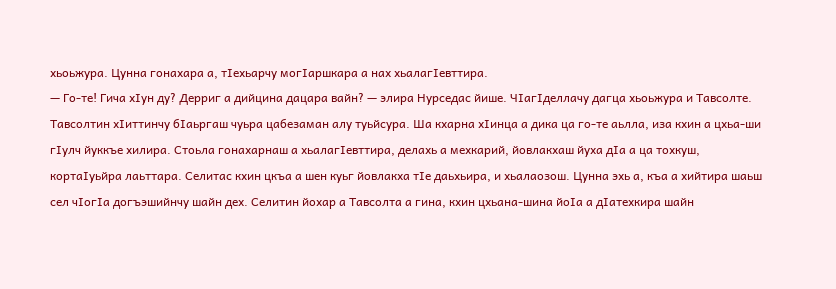хьоьжура. Цунна гонахара а, тIехьарчу могIаршкара а нах хьалагIевттира.
— Го-те! Гича хIун ду? Дерриг а дийцина дацара вайн? — элира Нурседас йише. ЧIагIделлачу дагца хьоьжура и Тавсолте.
Тавсолтин хIиттинчу бIаьргаш чуьра цабезаман алу туьйсура. Ша кхарна хIинца а дика ца го-те аьлла, иза кхин а цхьа-ши гIулч йуккъе хилира. Стоьла гонахарнаш а хьалагIевттира, делахь а мехкарий, йовлакхаш йуха дIа а ца тохкуш, кортаIуьйра лаьттара. Селитас кхин цкъа а шен куьг йовлакха тIе даьхьира, и хьалаозош. Цунна эхь а, къа а хийтира шаьш сел чIогIа догъэшийнчу шайн дех. Селитин йохар а Тавсолта а гина, кхин цхьана-шина йоIа а дIатехкира шайн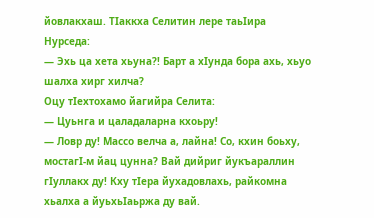йовлакхаш. ТIаккха Селитин лере таьIира Нурседа:
— Эхь ца хета хьуна?! Барт а хIунда бора ахь, хьуо шалха хирг хилча?
Оцу тIехтохамо йагийра Селита:
— Цуьнга и цаладаларна кхоьру!
— Ловр ду! Массо велча а, лайна! Со, кхин боьху, мостагI-м йац цунна? Вай дийриг йукъараллин гIуллакх ду! Кху тIера йухадовлахь, райкомна хьалха а йуьхьIаьржа ду вай.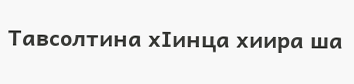Тавсолтина хIинца хиира ша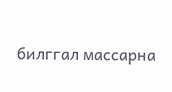билггал массарна